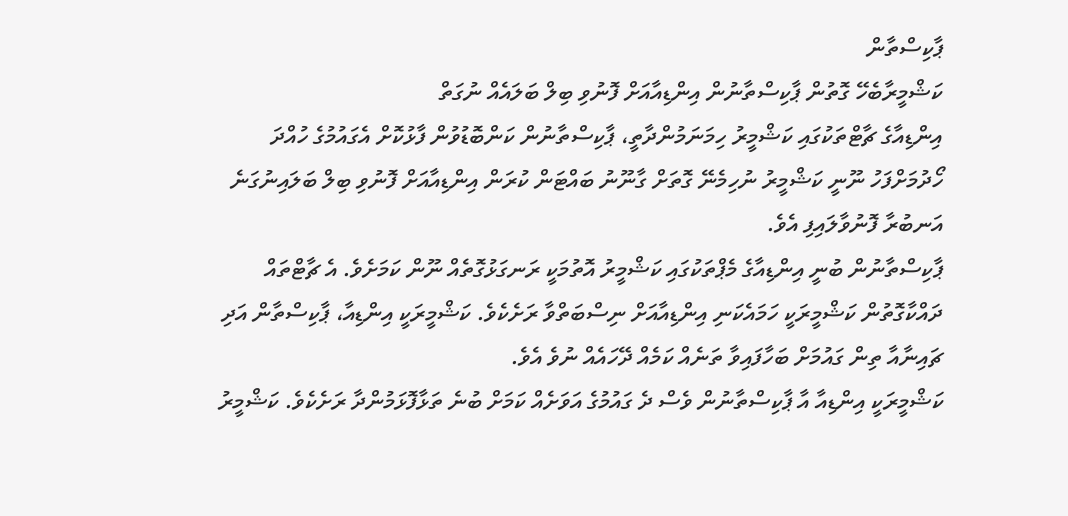ޕާކިސްތާން
ކަޝްމީރާބެހޭ ގޮތުން ޕާކިސްތާނުން އިންޑިއާއަށް ފޮނުވި ބިލް ބަލައެއް ނުގަތް
އިންޑިއާގެ ޗާޓްތަކުގައި ކަޝްމީރު ހިމަނަމުންދާތީ، ޕާކިސްތާނުން ކަންބޮޑުވުން ފާޅުކޮށް އެގައުމުގެ ހުއްދަ ހޯދުމަށްފަހު ނޫނީ ކަޝްމީރު ނުހިމެނޭ ގޮތަށް ގާނޫނު ބައްޓަން ކުރަން އިންޑިއާއަށް ފޮނުވި ބިލް ބަލައިނުގަނެ އަނބުރާ ފޮނުވާލައިފި އެވެ.
ޕާކިސްތާނުން ބުނީ އިންޑިއާގެ މެޕްތަކުގައި ކަޝްމީރު އޮތުމަކީ ރަނގަޅުގޮތެއް ނޫން ކަމަށެވެ. އެ ޗާޓްތައް ދައްކާގޮތުން ކަޝްމީރަކީ ހަމައެކަނި އިންޑިއާއަށް ނިސްބަތްވާ ރަށެކެވެ. ކަޝްމީރަކީ އިންޑިއާ، ޕާކިސްތާން އަދި ޗައިނާއާ ތިން ގައުމަށް ބަހާފައިވާ ތަނެއް ކަމެއް ދޭހައެއް ނުވެ އެވެ.
ކަޝްމީރަކީ އިންޑިއާ އާ ޕާކިސްތާނުން ވެސް ދެ ގައުމުގެ އަވަށެއް ކަމަށް ބުނެ ތަޅާފޮޅަމުންދާ ރަށެކެވެ. ކަޝްމީރު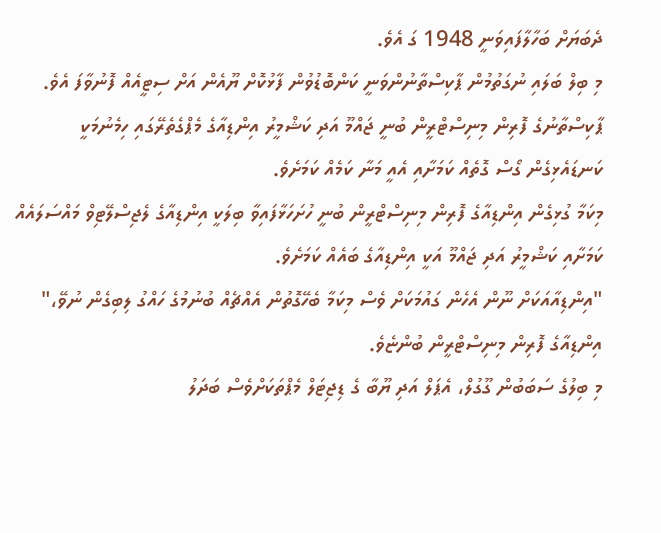ދެބަޔަށް ބަހާލާފައިވަނީ 1948 ގަ އެވެ.
މި ބިލް ބަލައި ނުގަތުމުން ޕާކިސްތާނުންވަނީ ކަންބޮޑުވުން ފާޅުކޮށް ޔޫއެން އަށް ސިޓީއެއް ފޮނުވާފަ އެވެ. ޕާކިސްތާނުގެ ފޮރިން މިނިސްޓްރީން ބުނީ ޖައްމޫ އަދި ކަޝްމީރު އިންޑިއާގެ މެޕްގެތެރޭގައި ހިމެނުމަކީ ކަނޑައެޅިގެން ގޯސް ގޮތެއް ކަމަށާއި އެއީ މަނާ ކަމެއް ކަމަށެވެ.
މިކަމާ ގުޅިގެން އިންޑިއާގެ ފޮރިން މިނިސްޓްރީން ބުނީ ހުށަހަޅާފައިވާ ބިލަކީ އިންޑިއާގެ ލެޖިސްލޭޓިވް މައްސަލައެއް ކަމަށާއި ކަޝްމީރު އަދި ޖައްމޫ އަކީ އިންޑިއާގެ ބައެއް ކަމަށެވެ.
"އިންޑިއާއަކަށް ނޫން އެހެން ގައުމަކަށް ވެސް މިކަމާ ބެހޭގޮތުން އެއްޗެއް ބުނުމުގެ ހައްގު ލިބިގެން ނުވޭ،" އިންޑިއާގެ ފޮރިން މިނިސްޓްރީން ބުންޏެވެ.
މި ބިލުގެ ސަބަބުން ގޫގުލް، އެޕަލް އަދި ޔޫބާ ގެ ޑިޖިޓަލް މެޕްތަކަށްވެސް ބަދަލު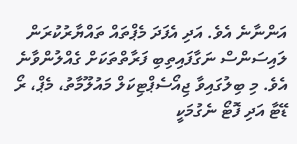އަންނާނެ އެވެ. އަދި އެފަދަ މެޕްތައް ތައްޔާރުކުރަން ލައިސަންސް ނަގާފައިތިބި ފަރާތްތަކަށް ގެއްލުންވާނެ އެވެ. މި ބިލުގައިވާ ޖިއޯސެޕްޓިކަލް މައުލޫމާތު، މެޕް، ރޯ ޑޭޓާ އަދި ފޮޓޯ ނެގުމަކީ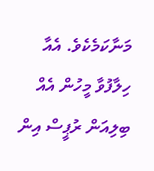މަނާކަމެކެވެ. އެއާ ހިލާފުވާ މީހުން އެއް ބިލިއަން ރުޕީސް އިން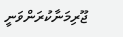ޖޫރިމަނާކުރަންވަނީ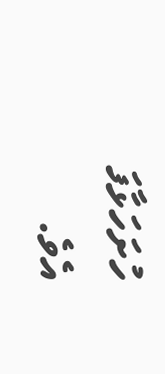ހުށަހަޅާފަ އެވެ.